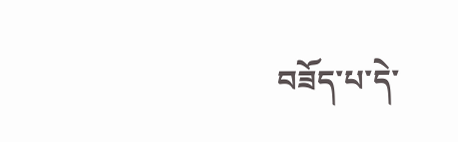བཟོད་པ་དེ་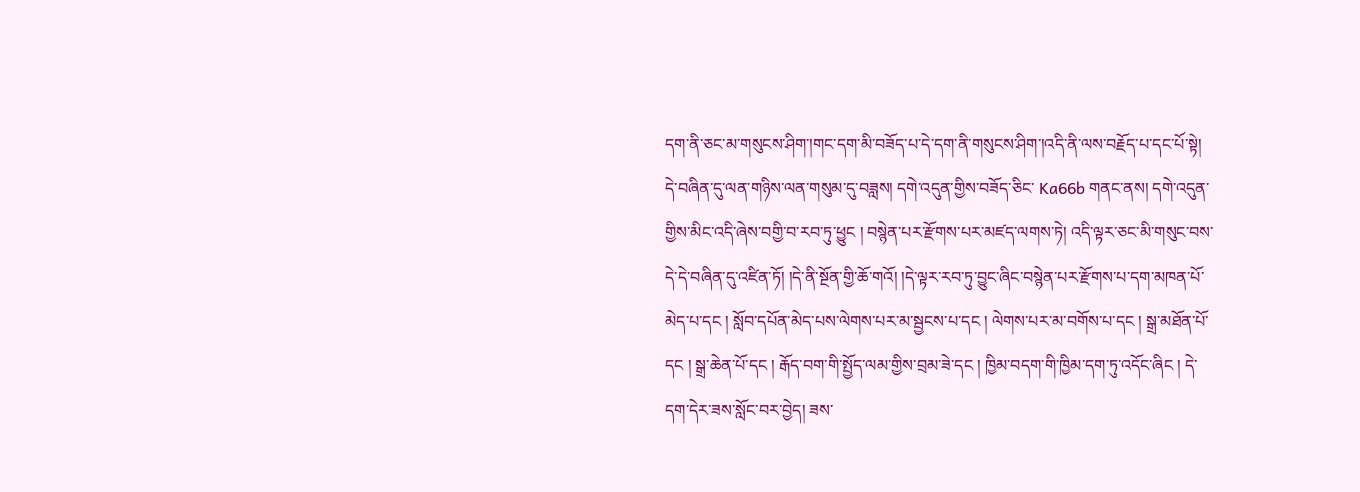དག་ནི་ཅང་མ་གསུངས་ཤིག་།གང་དག་མི་བཟོད་པ་དེ་དག་ནི་གསུངས་ཤིག་།འདི་ནི་ལས་བརྗོད་པ་དང་པོ་སྟེ། དེ་བཞིན་དུ་ལན་གཉིས་ལན་གསུམ་དུ་བཟླས། དགེ་འདུན་གྱིས་བཟོད་ཅིང་ Ka66b གནང་ནས། དགེ་འདུན་གྱིས་མིང་འདི་ཞེས་བགྱི་བ་རབ་ཏུ་ཕྱུང ། བསྙེན་པར་རྫོགས་པར་མཛད་ལགས་ཏེ། འདི་ལྟར་ཅང་མི་གསུང་བས་དེ་དེ་བཞིན་དུ་འཛིན་ཏོ། །དེ་ནི་སྔོན་གྱི་ཆོ་གའོ། །དེ་ལྟར་རབ་ཏུ་བྱུང་ཞིང་བསྙེན་པར་རྫོགས་པ་དག་མཁན་པོ་མེད་པ་དང ། སློབ་དཔོན་མེད་པས་ལེགས་པར་མ་སྦྱངས་པ་དང ། ལེགས་པར་མ་བགོས་པ་དང ། སྒྲ་མཐོན་པོ་དང ། སྒྲ་ཆེན་པོ་དང ། རྒོད་བག་གི་སྤྱོད་ལམ་གྱིས་བྲམ་ཟེ་དང ། ཁྱིམ་བདག་གི་ཁྱིམ་དག་ཏུ་འདོང་ཞིང ། དེ་དག་དེར་ཟས་སློང་བར་བྱེད། ཟས་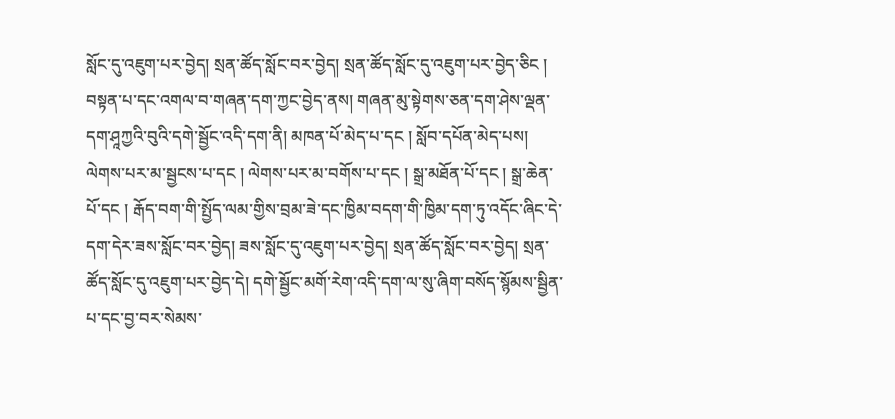སློང་དུ་འཇུག་པར་བྱེད། སྲན་ཚོད་སློང་བར་བྱེད། སྲན་ཚོད་སློང་དུ་འཇུག་པར་བྱེད་ཅིང ། བསྟན་པ་དང་འགལ་བ་གཞན་དག་ཀྱང་བྱེད་ནས། གཞན་མུ་སྟེགས་ཅན་དག་ཤེས་ལྡན་དག་ཤཱཀྱའི་བུའི་དགེ་སྦྱོང་འདི་དག་ནི། མཁན་པོ་མེད་པ་དང ། སློབ་དཔོན་མེད་པས། ལེགས་པར་མ་སྦྱངས་པ་དང ། ལེགས་པར་མ་བགོས་པ་དང ། སྒྲ་མཐོན་པོ་དང ། སྒྲ་ཆེན་པོ་དང ། རྒོད་བག་གི་སྤྱོད་ལམ་གྱིས་བྲམ་ཟེ་དང་ཁྱིམ་བདག་གི་ཁྱིམ་དག་ཏུ་འདོང་ཞིང་དེ་དག་དེར་ཟས་སློང་བར་བྱེད། ཟས་སློང་དུ་འཇུག་པར་བྱེད། སྲན་ཚོད་སློང་བར་བྱེད། སྲན་ཚོད་སློང་དུ་འཇུག་པར་བྱེད་དེ། དགེ་སྦྱོང་མགོ་རེག་འདི་དག་ལ་སུ་ཞིག་བསོད་སྙོམས་སྦྱིན་པ་དང་བྱ་བར་སེམས་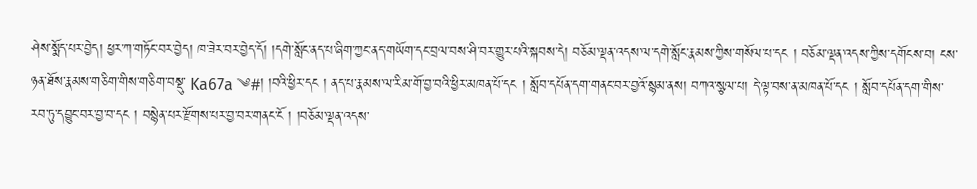ཤེས་སྨོད་པར་བྱེད། ཕྱར་ཀ་གཏོང་བར་བྱེད། ཁ་ཟེར་བར་བྱེད་དོ། །དགེ་སློང་ནད་པ་ཞིག་ཀྱང་ནད་གཡོག་དང་བྲལ་བས་ཤི་བར་གྱུར་པའི་སྐབས་དེ། བཅོམ་ལྡན་འདས་ལ་དགེ་སློང་རྣམས་ཀྱིས་གསོལ་པ་དང ། བཅོམ་ལྡན་འདས་ཀྱིས་དགོངས་བ། ངས་ཉན་ཐོས་རྣམས་གཅིག་གིས་གཅིག་བསྡུ་ Ka67a ༄#། །བའི་ཕྱིར་དང ། ནད་པ་རྣམས་ལ་རིམ་གོ་བྱ་བའི་ཕྱིར་མཁན་པོ་དང ། སློབ་དཔོན་དག་གནང་བར་བྱའོ་སྙམ་ནས། བཀའ་སྩལ་པ། དེ་ལྟ་བས་ན་མཁན་པོ་དང ། སློབ་དཔོན་དག་གིས་རབ་ཏུ་དབྱུང་བར་བྱ་བ་དང ། བསྙེན་པར་རྫོགས་པར་བྱ་བར་གནང་ངོ ། །བཅོམ་ལྡན་འདས་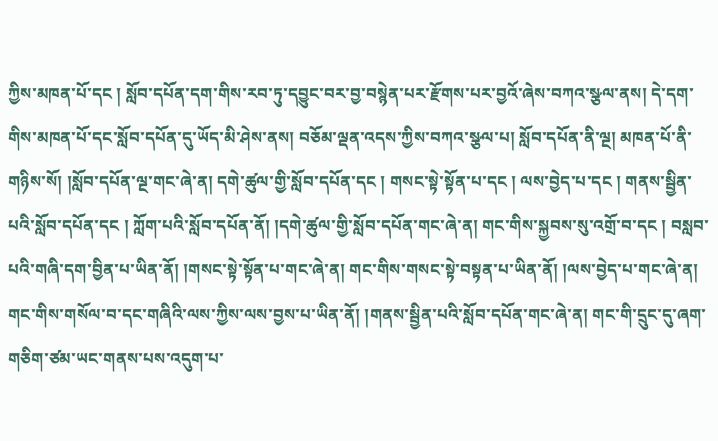ཀྱིས་མཁན་པོ་དང ། སློབ་དཔོན་དག་གིས་རབ་ཏུ་དབྱུང་བར་བྱ་བསྙེན་པར་རྫོགས་པར་བྱའོ་ཞེས་བཀའ་སྩལ་ནས། དེ་དག་གིས་མཁན་པོ་དང་སློབ་དཔོན་དུ་ཡོད་མི་ཤེས་ནས། བཅོམ་ལྡན་འདས་ཀྱིས་བཀའ་སྩལ་པ། སློབ་དཔོན་ནི་ལྔ། མཁན་པོ་ནི་གཉིས་སོ། །སློབ་དཔོན་ལྔ་གང་ཞེ་ན། དགེ་ཚུལ་གྱི་སློབ་དཔོན་དང ། གསང་སྟེ་སྟོན་པ་དང ། ལས་བྱེད་པ་དང ། གནས་སྦྱིན་པའི་སློབ་དཔོན་དང ། ཀློག་པའི་སློབ་དཔོན་ནོ། །དགེ་ཚུལ་གྱི་སློབ་དཔོན་གང་ཞེ་ན། གང་གིས་སྐྱབས་སུ་འགྲོ་བ་དང ། བསླབ་པའི་གཞི་དག་བྱིན་པ་ཡིན་ནོ། །གསང་སྟེ་སྟོན་པ་གང་ཞེ་ན། གང་གིས་གསང་སྟེ་བསྟན་པ་ཡིན་ནོ། །ལས་བྱེད་པ་གང་ཞེ་ན། གང་གིས་གསོལ་བ་དང་གཞིའི་ལས་ཀྱིས་ལས་བྱས་པ་ཡིན་ནོ། །གནས་སྦྱིན་པའི་སློབ་དཔོན་གང་ཞེ་ན། གང་གི་དྲུང་དུ་ཞག་གཅིག་ཙམ་ཡང་གནས་པས་འདུག་པ་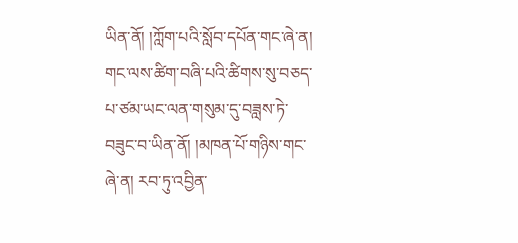ཡིན་ནོ། །ཀློག་པའི་སློབ་དཔོན་གང་ཞེ་ན། གང་ལས་ཚིག་བཞི་པའི་ཚིགས་སུ་བཅད་པ་ཙམ་ཡང་ལན་གསུམ་དུ་བཟླས་ཏེ་བཟུང་བ་ཡིན་ནོ། །མཁན་པོ་གཉིས་གང་ཞེ་ན། རབ་ཏུ་འབྱིན་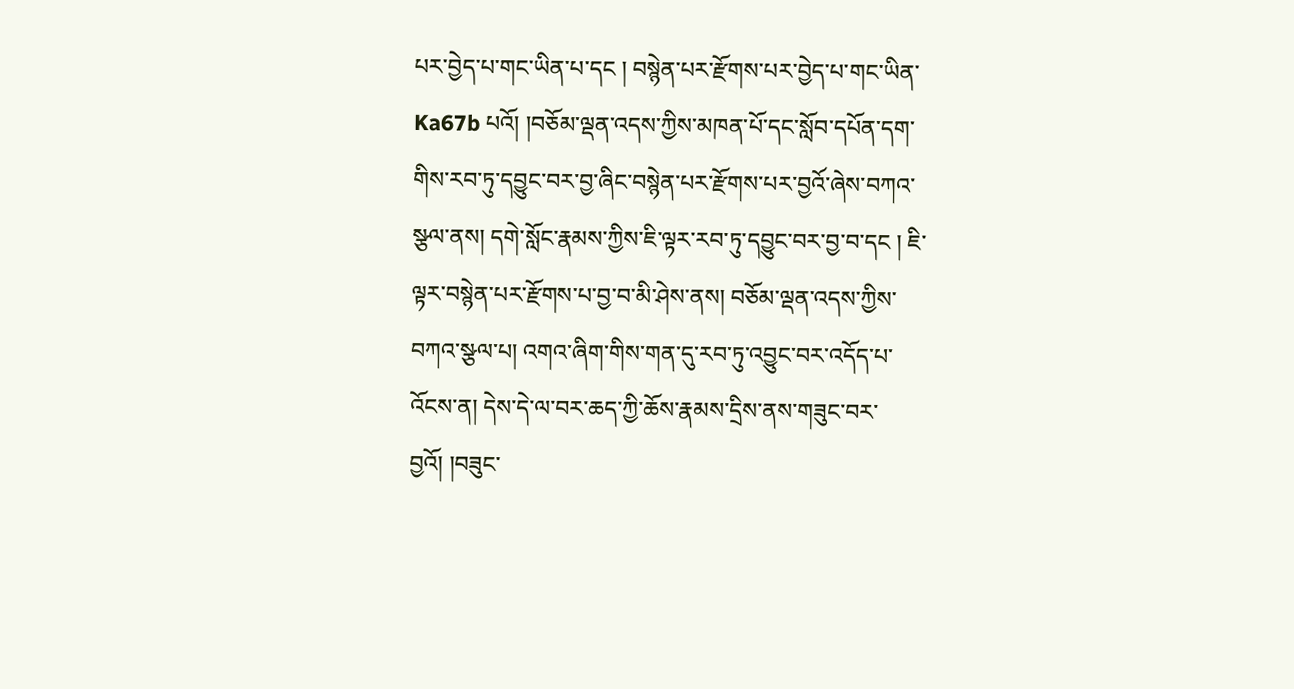པར་བྱེད་པ་གང་ཡིན་པ་དང ། བསྙེན་པར་རྫོགས་པར་བྱེད་པ་གང་ཡིན་ Ka67b པའོ། །བཅོམ་ལྡན་འདས་ཀྱིས་མཁན་པོ་དང་སློབ་དཔོན་དག་གིས་རབ་ཏུ་དབྱུང་བར་བྱ་ཞིང་བསྙེན་པར་རྫོགས་པར་བྱའོ་ཞེས་བཀའ་སྩལ་ནས། དགེ་སློང་རྣམས་ཀྱིས་ཇི་ལྟར་རབ་ཏུ་དབྱུང་བར་བྱ་བ་དང ། ཇི་ལྟར་བསྙེན་པར་རྫོགས་པ་བྱ་བ་མི་ཤེས་ནས། བཅོམ་ལྡན་འདས་ཀྱིས་བཀའ་སྩལ་པ། འགའ་ཞིག་གིས་གན་དུ་རབ་ཏུ་འབྱུང་བར་འདོད་པ་འོངས་ན། དེས་དེ་ལ་བར་ཆད་ཀྱི་ཆོས་རྣམས་དྲིས་ནས་གཟུང་བར་བྱའོ། །བཟུང་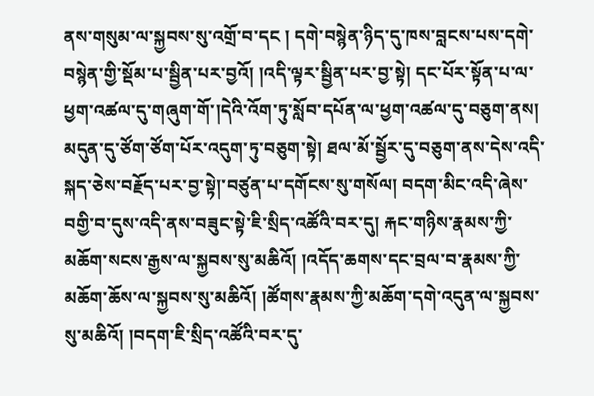ནས་གསུམ་ལ་སྐྱབས་སུ་འགྲོ་བ་དང ། དགེ་བསྙེན་ཉིད་དུ་ཁས་བླངས་པས་དགེ་བསྙེན་གྱི་སྡོམ་པ་སྦྱིན་པར་བྱའོ། །འདི་ལྟར་སྦྱིན་པར་བྱ་སྟེ། དང་པོར་སྟོན་པ་ལ་ཕྱག་འཚལ་དུ་གཞུག་གོ་།དེའི་འོག་ཏུ་སློབ་དཔོན་ལ་ཕྱག་འཚལ་དུ་བཅུག་ནས། མདུན་དུ་ཙོག་ཙོག་པོར་འདུག་ཏུ་བཅུག་སྟེ། ཐལ་མོ་སྦྱོར་དུ་བཅུག་ནས་དེས་འདི་སྐད་ཅེས་བརྗོད་པར་བྱ་སྟེ།་བཙུན་པ་དགོངས་སུ་གསོལ། བདག་མིང་འདི་ཞེས་བགྱི་བ་དུས་འདི་ནས་བཟུང་སྟེ་ཇི་སྲིད་འཚོའི་བར་དུ། རྐང་གཉིས་རྣམས་ཀྱི་མཆོག་སངས་རྒྱས་ལ་སྐྱབས་སུ་མཆིའོ། །འདོད་ཆགས་དང་བྲལ་བ་རྣམས་ཀྱི་མཆོག་ཆོས་ལ་སྐྱབས་སུ་མཆིའོ། །ཚོགས་རྣམས་ཀྱི་མཆོག་དགེ་འདུན་ལ་སྐྱབས་སུ་མཆིའོ། །བདག་ཇི་སྲིད་འཚོའི་བར་དུ་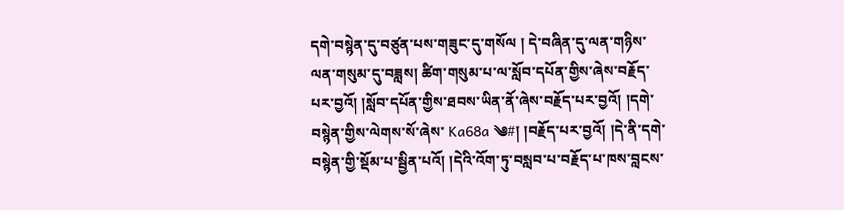དགེ་བསྙེན་དུ་བཙུན་པས་གཟུང་དུ་གསོལ ། དེ་བཞིན་དུ་ལན་གཉིས་ལན་གསུམ་དུ་བཟླས། ཚིག་གསུམ་པ་ལ་སློབ་དཔོན་གྱིས་ཞེས་བརྗོད་པར་བྱའོ། །སློབ་དཔོན་གྱིས་ཐབས་ཡིན་ནོ་ཞེས་བརྗོད་པར་བྱའོ། །དགེ་བསྙེན་གྱིས་ལེགས་སོ་ཞེས་ Ka68a ༄#། །བརྗོད་པར་བྱའོ། །དེ་ནི་དགེ་བསྙེན་གྱི་སྡོམ་པ་སྦྱིན་པའོ། །དེའི་འོག་ཏུ་བསླབ་པ་བརྗོད་པ་ཁས་བླངས་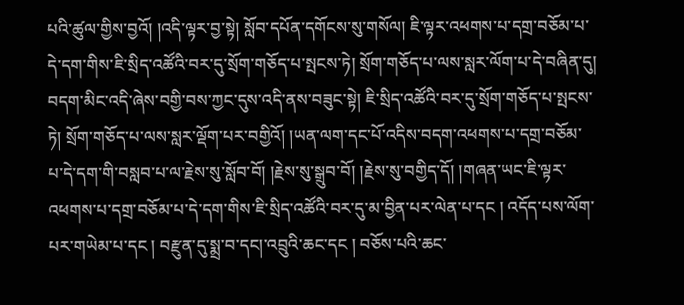པའི་ཚུལ་གྱིས་བྱའོ། །འདི་ལྟར་བྱ་སྟེ། སློབ་དཔོན་དགོངས་སུ་གསོལ། ཇི་ལྟར་འཕགས་པ་དགྲ་བཅོམ་པ་དེ་དག་གིས་ཇི་སྲིད་འཚོའི་བར་དུ་སྲོག་གཅོད་པ་སྤངས་ཏེ། སྲོག་གཅོད་པ་ལས་སླར་ལོག་པ་དེ་བཞིན་དུ། བདག་མིང་འདི་ཞེས་བགྱི་བས་ཀྱང་དུས་འདི་ནས་བཟུང་སྟེ། ཇི་སྲིད་འཚོའི་བར་དུ་སྲོག་གཅོད་པ་སྤངས་ཏེ། སྲོག་གཅོད་པ་ལས་སླར་ལྡོག་པར་བགྱིའོ། །ཡན་ལག་དང་པོ་འདིས་བདག་འཕགས་པ་དགྲ་བཅོམ་པ་དེ་དག་གི་བསླབ་པ་ལ་རྗེས་སུ་སློབ་བོ། །རྗེས་སུ་སྒྲུབ་བོ། །རྗེས་སུ་བགྱིད་དོ། །གཞན་ཡང་ཇི་ལྟར་འཕགས་པ་དགྲ་བཅོམ་པ་དེ་དག་གིས་ཇི་སྲིད་འཚོའི་བར་དུ་མ་བྱིན་པར་ལེན་པ་དང ། འདོད་པས་ལོག་པར་གཡེམ་པ་དང ། བརྫུན་དུ་སྨྲ་བ་དང།་འབྲུའི་ཆང་དང ། བཅོས་པའི་ཆང་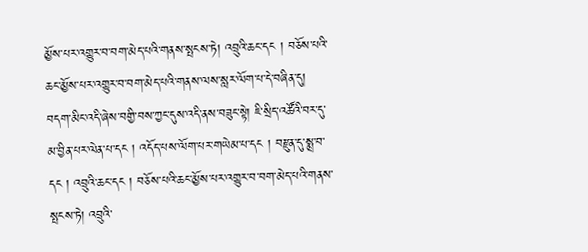མྱོས་པར་འགྱུར་བ་བག་མེད་པའི་གནས་སྤངས་ཏེ། འབྲུའི་ཆང་དང ། བཅོས་པའི་ཆང་མྱོས་པར་འགྱུར་བ་བག་མེད་པའི་གནས་ལས་སླར་ལོག་པ་དེ་བཞིན་དུ། བདག་མིང་འདི་ཞེས་བགྱི་བས་ཀྱང་དུས་འདི་ནས་བཟུང་སྟེ། ཇི་སྲིད་འཚོའི་བར་དུ་མ་བྱིན་པར་ལེན་པ་དང ། འདོད་པས་ལོག་པར་གཡེམ་པ་དང ། བརྫུན་དུ་སྨྲ་བ་དང ། འབྲུའི་ཆང་དང ། བཅོས་པའི་ཆང་མྱོས་པར་འགྱུར་བ་བག་མེད་པའི་གནས་སྤངས་ཏེ། འབྲུའི་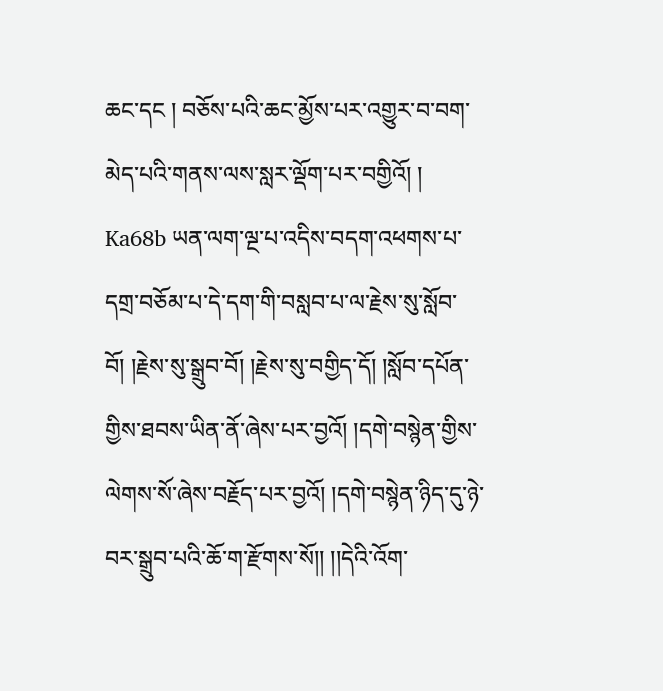ཆང་དང ། བཅོས་པའི་ཆང་མྱོས་པར་འགྱུར་བ་བག་མེད་པའི་གནས་ལས་སླར་ལྡོག་པར་བགྱིའོ། ། Ka68b ཡན་ལག་ལྔ་པ་འདིས་བདག་འཕགས་པ་དགྲ་བཅོམ་པ་དེ་དག་གི་བསླབ་པ་ལ་རྗེས་སུ་སློབ་བོ། །རྗེས་སུ་སྒྲུབ་བོ། །རྗེས་སུ་བགྱིད་དོ། །སློབ་དཔོན་གྱིས་ཐབས་ཡིན་ནོ་ཞེས་པར་བྱའོ། །དགེ་བསྙེན་གྱིས་ལེགས་སོ་ཞེས་བརྗོད་པར་བྱའོ། །དགེ་བསྙེན་ཉིད་དུ་ཉེ་བར་སྒྲུབ་པའི་ཆོ་ག་རྫོགས་སོ།། །།དེའི་འོག་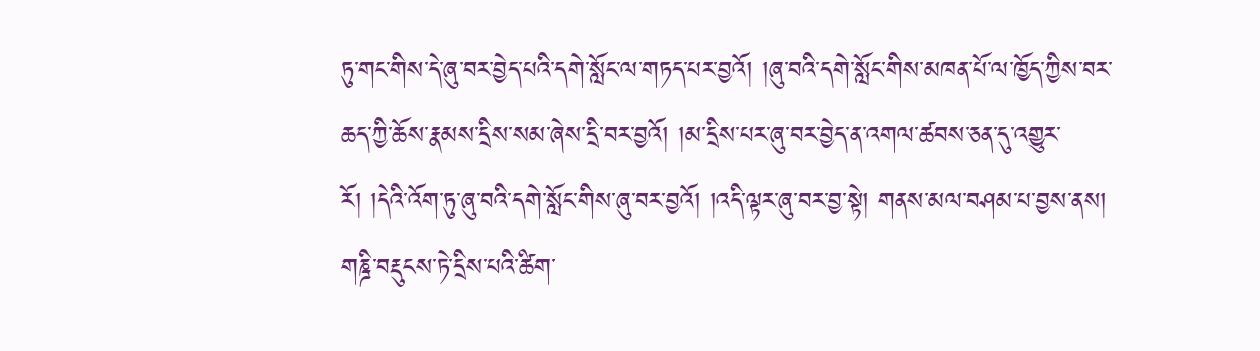ཏུ་གང་གིས་དེ་ཞུ་བར་བྱེད་པའི་དགེ་སློང་ལ་གཏད་པར་བྱའོ། །ཞུ་བའི་དགེ་སློང་གིས་མཁན་པོ་ལ་ཁྱོད་ཀྱིས་བར་ཆད་ཀྱི་ཆོས་རྣམས་དྲིས་སམ་ཞེས་དྲི་བར་བྱའོ། །མ་དྲིས་པར་ཞུ་བར་བྱེད་ན་འགལ་ཚབས་ཅན་དུ་འགྱུར་རོ། །དེའི་འོག་ཏུ་ཞུ་བའི་དགེ་སློང་གིས་ཞུ་བར་བྱའོ། །འདི་ལྟར་ཞུ་བར་བྱ་སྟེ། གནས་མལ་བཤམ་པ་བྱས་ནས། གཎྜི་བརྡུངས་ཏེ་དྲིས་པའི་ཚིག་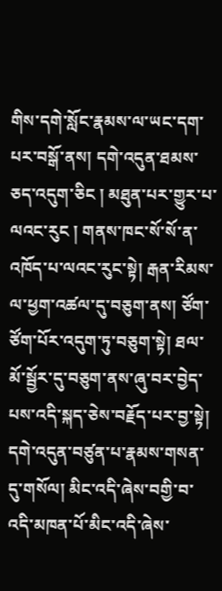གིས་དགེ་སློང་རྣམས་ལ་ཡང་དག་པར་བསྒོ་ནས། དགེ་འདུན་ཐམས་ཅད་འདུག་ཅིང ། མཐུན་པར་གྱུར་པ་ལའང་རུང ། གནས་ཁང་སོ་སོ་ན་འཁོད་པ་ལའང་རུང་སྟེ། རྒན་རིམས་ལ་ཕྱག་འཚལ་དུ་བཅུག་ནས། ཙོག་ཙོག་པོར་འདུག་ཏུ་བཅུག་སྟེ། ཐལ་མོ་སྦྱོར་དུ་བཅུག་ནས་ཞུ་བར་བྱེད་པས་འདི་སྐད་ཅེས་བརྗོད་པར་བྱ་སྟེ། དགེ་འདུན་བཙུན་པ་རྣམས་གསན་དུ་གསོལ། མིང་འདི་ཞེས་བགྱི་བ་འདི་མཁན་པོ་མིང་འདི་ཞེས་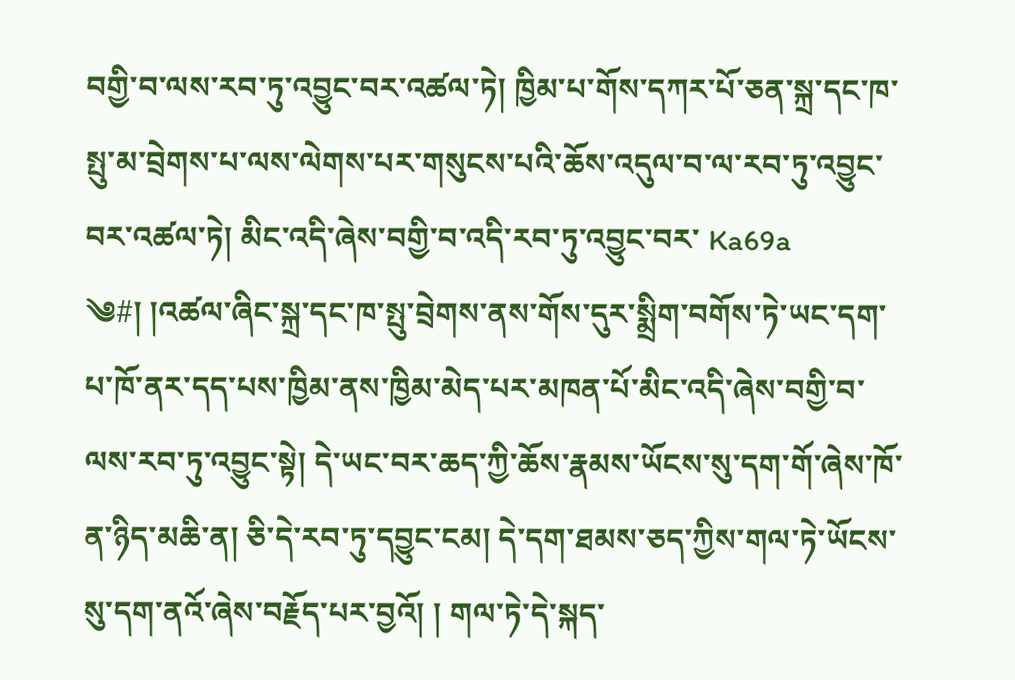བགྱི་བ་ལས་རབ་ཏུ་འབྱུང་བར་འཚལ་ཏེ། ཁྱིམ་པ་གོས་དཀར་པོ་ཅན་སྐྲ་དང་ཁ་སྤུ་མ་བྲེགས་པ་ལས་ལེགས་པར་གསུངས་པའི་ཆོས་འདུལ་བ་ལ་རབ་ཏུ་འབྱུང་བར་འཚལ་ཏེ། མིང་འདི་ཞེས་བགྱི་བ་འདི་རབ་ཏུ་འབྱུང་བར་ Ka69a ༄#། །འཚལ་ཞིང་སྐྲ་དང་ཁ་སྤུ་བྲེགས་ནས་གོས་དུར་སྨྲིག་བགོས་ཏེ་ཡང་དག་པ་ཁོ་ནར་དད་པས་ཁྱིམ་ནས་ཁྱིམ་མེད་པར་མཁན་པོ་མིང་འདི་ཞེས་བགྱི་བ་ལས་རབ་ཏུ་འབྱུང་སྟེ། དེ་ཡང་བར་ཆད་ཀྱི་ཆོས་རྣམས་ཡོངས་སུ་དག་གོ་ཞེས་ཁོ་ན་ཉིད་མཆི་ན། ཅི་དེ་རབ་ཏུ་དབྱུང་ངམ། དེ་དག་ཐམས་ཅད་ཀྱིས་གལ་ཏེ་ཡོངས་སུ་དག་ནའོ་ཞེས་བརྗོད་པར་བྱའོ། ། གལ་ཏེ་དེ་སྐད་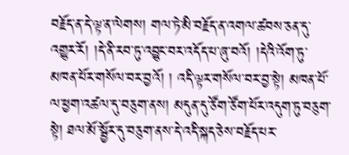བརྗོད་ན་དེ་ལྟ་ན་ལེགས། གལ་ཏེ་མི་བརྗོད་ན་འགལ་ཚབས་ཅན་དུ་འགྱུར་རོ། །དེ་ནི་རབ་ཏུ་འབྱུང་བར་འདོད་པ་ཞུ་བའོ། །དེའི་འོག་ཏུ་མཁན་པོར་གསོལ་བར་བྱའོ། ། འདི་ལྟར་གསོལ་བར་བྱ་སྟེ། མཁན་པོ་ལ་ཕྱག་འཚལ་དུ་བཅུག་ནས། མདུན་དུ་ཙོག་ཙོག་པོར་འདུག་ཏུ་བཅུག་སྟེ། ཐལ་མོ་སྦྱོར་དུ་བཅུག་ནས་དེ་འདི་སྐད་ཅེས་བརྗོད་པར་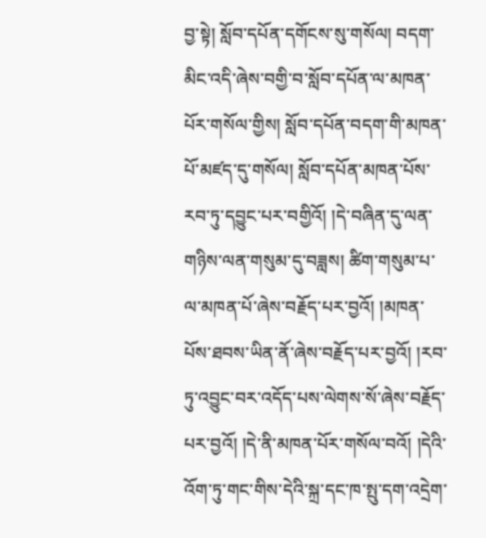བྱ་སྟེ། སློབ་དཔོན་དགོངས་སུ་གསོལ། བདག་མིང་འདི་ཞེས་བགྱི་བ་སློབ་དཔོན་ལ་མཁན་པོར་གསོལ་གྱིས། སློབ་དཔོན་བདག་གི་མཁན་པོ་མཛད་དུ་གསོལ། སློབ་དཔོན་མཁན་པོས་རབ་ཏུ་དབྱུང་པར་བགྱིའོ། །དེ་བཞིན་དུ་ལན་གཉིས་ལན་གསུམ་དུ་བཟླས། ཚིག་གསུམ་པ་ལ་མཁན་པོ་ཞེས་བརྗོད་པར་བྱའོ། །མཁན་པོས་ཐབས་ཡིན་ནོ་ཞེས་བརྗོད་པར་བྱའོ། །རབ་ཏུ་འབྱུང་བར་འདོད་པས་ལེགས་སོ་ཞེས་བརྗོད་པར་བྱའོ། །དེ་ནི་མཁན་པོར་གསོལ་བའོ། །དེའི་འོག་ཏུ་གང་གིས་དེའི་སྐྲ་དང་ཁ་སྤུ་དག་འདྲེག་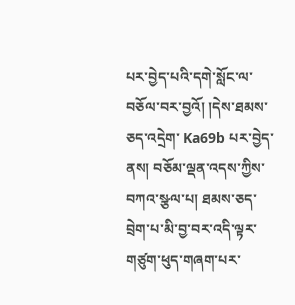པར་བྱེད་པའི་དགེ་སློང་ལ་བཅོལ་བར་བྱའོ། །དེས་ཐམས་ཅད་འདྲེག་ Ka69b པར་བྱེད་ནས། བཅོམ་ལྡན་འདས་ཀྱིས་བཀའ་སྩལ་པ། ཐམས་ཅད་བྲེག་པ་མི་བྱ་བར་འདི་ལྟར་གཙུག་ཕུད་གཞག་པར་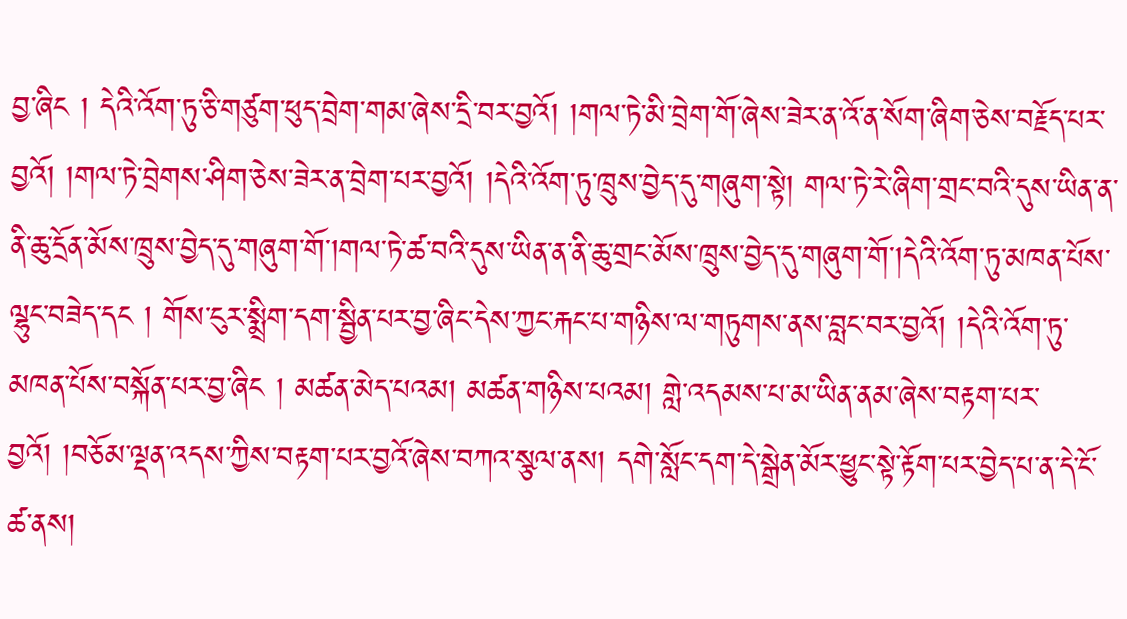བྱ་ཞིང ། དེའི་འོག་ཏུ་ཅི་གཙུག་ཕུད་བྲེག་གམ་ཞེས་དྲི་བར་བྱའོ། །གལ་ཏེ་མི་བྲེག་གོ་ཞེས་ཟེར་ན་འོ་ན་སོག་ཞིག་ཅེས་བརྗོད་པར་བྱའོ། །གལ་ཏེ་བྲེགས་ཤིག་ཅེས་ཟེར་ན་བྲེག་པར་བྱའོ། །དེའི་འོག་ཏུ་ཁྲུས་བྱེད་དུ་གཞུག་སྟེ། གལ་ཏེ་རེ་ཞིག་གྲང་བའི་དུས་ཡིན་ན་ནི་ཆུ་དྲོན་མོས་ཁྲུས་བྱེད་དུ་གཞུག་གོ་།གལ་ཏེ་ཚ་བའི་དུས་ཡིན་ན་ནི་ཆུ་གྲང་མོས་ཁྲུས་བྱེད་དུ་གཞུག་གོ་།དེའི་འོག་ཏུ་མཁན་པོས་ལྷུང་བཟེད་དང ། གོས་ངུར་སྨྲིག་དག་སྦྱིན་པར་བྱ་ཞིང་དེས་ཀྱང་རྐང་པ་གཉིས་ལ་གཏུགས་ནས་བླང་བར་བྱའོ། །དེའི་འོག་ཏུ་མཁན་པོས་བསྐོན་པར་བྱ་ཞིང ། མཚན་མེད་པའམ། མཚན་གཉིས་པའམ། གླེ་འདམས་པ་མ་ཡིན་ནམ་ཞེས་བརྟག་པར་བྱའོ། །བཅོམ་ལྡན་འདས་ཀྱིས་བརྟག་པར་བྱའོ་ཞེས་བཀའ་སྩལ་ནས། དགེ་སློང་དག་དེ་སྒྲེན་མོར་ཕྱུང་སྟེ་རྟོག་པར་བྱེད་པ་ན་དེ་ངོ་ཚ་ནས།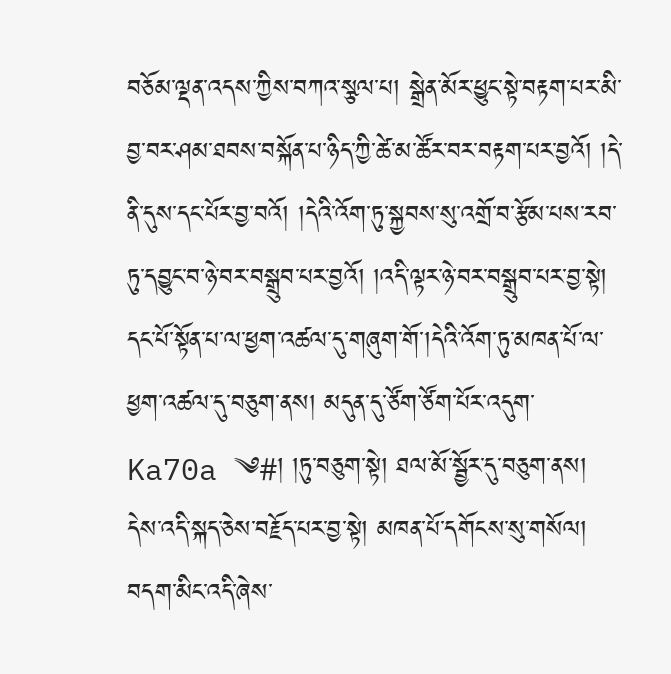བཅོམ་ལྡན་འདས་ཀྱིས་བཀའ་སྩལ་པ། སྒྲེན་མོར་ཕྱུང་སྟེ་བརྟག་པར་མི་བྱ་བར་ཤམ་ཐབས་བསྐོན་པ་ཉིད་ཀྱི་ཚེ་མ་ཚོར་བར་བརྟག་པར་བྱའོ། །དེ་ནི་དུས་དང་པོར་བྱ་བའོ། །དེའི་འོག་ཏུ་སྐྱབས་སུ་འགྲོ་བ་རྩོམ་པས་རབ་ཏུ་དབྱུང་བ་ཉེ་བར་བསྒྲུབ་པར་བྱའོ། །འདི་ལྟར་ཉེ་བར་བསྒྲུབ་པར་བྱ་སྟེ། དང་པོ་སྟོན་པ་ལ་ཕྱག་འཚལ་དུ་གཞུག་གོ་།དེའི་འོག་ཏུ་མཁན་པོ་ལ་ཕྱག་འཚལ་དུ་བཅུག་ནས། མདུན་དུ་ཙོག་ཙོག་པོར་འདུག་ Ka70a ༄#། །ཏུ་བཅུག་སྟེ། ཐལ་མོ་སྦྱོར་དུ་བཅུག་ནས། དེས་འདི་སྐད་ཅེས་བརྗོད་པར་བྱ་སྟེ། མཁན་པོ་དགོངས་སུ་གསོལ། བདག་མིང་འདི་ཞེས་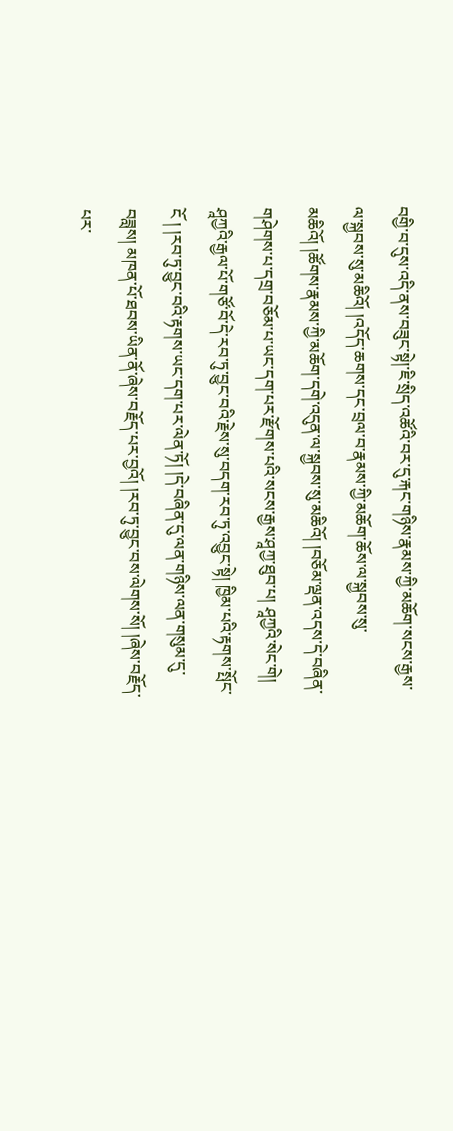བགྱི་བ་དུས་འདི་ནས་བཟུང་སྟེ།་ཇི་སྲིད་འཚོའི་བར་དུ་རྐང་གཉིས་རྣམས་ཀྱི་མཆོག་སངས་རྒྱས་ལ་སྐྱབས་སུ་མཆིའོ། །འདོད་ཆགས་དང་བྲལ་བ་རྣམས་ཀྱི་མཆོག་ཆོས་ལ་སྐྱབས་སུ་མཆིའོ། །ཚོགས་རྣམས་ཀྱི་མཆོག་དགེ་འདུན་ལ་སྐྱབས་སུ་མཆིའོ། །བཅོམ་ལྡན་འདས་དེ་བཞིན་གཤེགས་པ་དགྲ་བཅོམ་པ་ཡང་དག་པར་རྫོགས་པའི་སངས་རྒྱས་ཤཱཀྱ་ཐུབ་པ། ཤཱཀྱའི་སེང་གེ། ཤཱཀྱའི་རྒྱལ་པོ་གཙོ་བོ་དེ་རབ་ཏུ་བྱུང་བའི་རྗེས་སུ་བདག་རབ་ཏུ་འབྱུང་སྟེ། ཁྱིམ་པའི་རྟགས་སྤོང་ངོ ། །རབ་ཏུ་བྱུང་བའི་རྟགས་ཡང་དག་པར་ལེན་ཏོ། །དེ་བཞིན་དུ་ལན་གཉིས་ལན་གསུམ་དུ་བཟླས། མཁན་པོ་ཐབས་ཡིན་ནོ་ཞེས་བརྗོད་པར་བྱའོ། །རབ་ཏུ་བྱུང་བས་ལེགས་སོ། །ཞེས་བརྗོད་པར་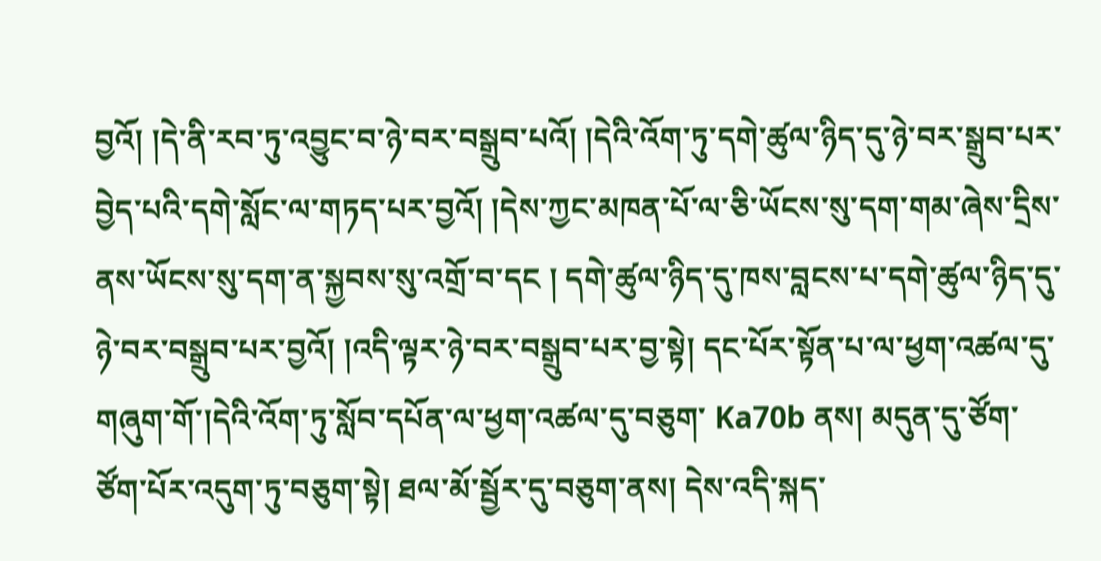བྱའོ། །དེ་ནི་རབ་ཏུ་འབྱུང་བ་ཉེ་བར་བསྒྲུབ་པའོ། །དེའི་འོག་ཏུ་དགེ་ཚུལ་ཉིད་དུ་ཉེ་བར་སྒྲུབ་པར་བྱེད་པའི་དགེ་སློང་ལ་གཏད་པར་བྱའོ། །དེས་ཀྱང་མཁན་པོ་ལ་ཅི་ཡོངས་སུ་དག་གམ་ཞེས་དྲིས་ནས་ཡོངས་སུ་དག་ན་སྐྱབས་སུ་འགྲོ་བ་དང ། དགེ་ཚུལ་ཉིད་དུ་ཁས་བླངས་པ་དགེ་ཚུལ་ཉིད་དུ་ཉེ་བར་བསྒྲུབ་པར་བྱའོ། །འདི་ལྟར་ཉེ་བར་བསྒྲུབ་པར་བྱ་སྟེ། དང་པོར་སྟོན་པ་ལ་ཕྱག་འཚལ་དུ་གཞུག་གོ་།དེའི་འོག་ཏུ་སློབ་དཔོན་ལ་ཕྱག་འཚལ་དུ་བཅུག་ Ka70b ནས། མདུན་དུ་ཙོག་ཙོག་པོར་འདུག་ཏུ་བཅུག་སྟེ། ཐལ་མོ་སྦྱོར་དུ་བཅུག་ནས། དེས་འདི་སྐད་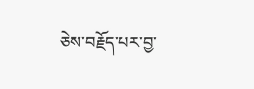ཅེས་བརྗོད་པར་བྱ་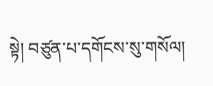སྟེ། བཙུན་པ་དགོངས་སུ་གསོལ།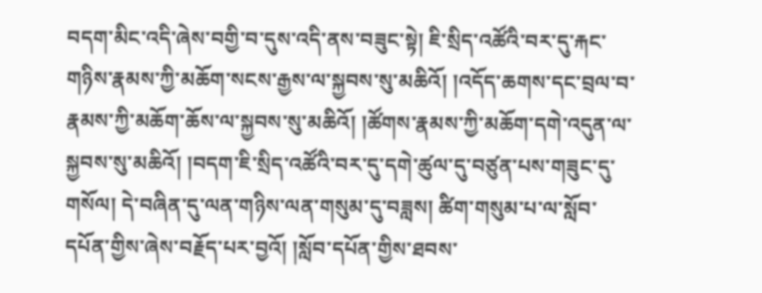བདག་མིང་འདི་ཞེས་བགྱི་བ་དུས་འདི་ནས་བཟུང་སྟེ། ཇི་སྲིད་འཚོའི་བར་དུ་རྐང་གཉིས་རྣམས་ཀྱི་མཆོག་སངས་རྒྱས་ལ་སྐྱབས་སུ་མཆིའོ། །འདོད་ཆགས་དང་བྲལ་བ་རྣམས་ཀྱི་མཆོག་ཆོས་ལ་སྐྱབས་སུ་མཆིའོ། །ཚོགས་རྣམས་ཀྱི་མཆོག་དགེ་འདུན་ལ་སྐྱབས་སུ་མཆིའོ། །བདག་ཇི་སྲིད་འཚོའི་བར་དུ་དགེ་ཚུལ་དུ་བཙུན་པས་གཟུང་དུ་གསོལ། དེ་བཞིན་དུ་ལན་གཉིས་ལན་གསུམ་དུ་བཟླས། ཚིག་གསུམ་པ་ལ་སློབ་དཔོན་གྱིས་ཞེས་བརྗོད་པར་བྱའོ། །སློབ་དཔོན་གྱིས་ཐབས་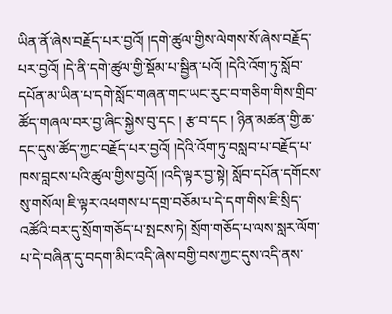ཡིན་ནོ་ཞེས་བརྗོད་པར་བྱའོ། །དགེ་ཚུལ་གྱིས་ལེགས་སོ་ཞེས་བརྗོད་པར་བྱའོ། །དེ་ནི་དགེ་ཚུལ་གྱི་སྡོམ་པ་སྦྱིན་པའོ། །དེའི་འོག་ཏུ་སློབ་དཔོན་མ་ཡིན་པ་དགེ་སློང་གཞན་གང་ཡང་རུང་བ་གཅིག་གིས་གྲིབ་ཚོད་གཞལ་བར་བྱ་ཞིང་སྐྱེས་བུ་དང ། རྩ་བ་དང ། ཉིན་མཚན་གྱི་ཆ་དང་དུས་ཚོད་ཀྱང་བརྗོད་པར་བྱའོ། །དེའི་འོག་ཏུ་བསླབ་པ་བརྗོད་པ་ཁས་བླངས་པའི་ཚུལ་གྱིས་བྱའོ། །འདི་ལྟར་བྱ་སྟེ། སློབ་དཔོན་དགོངས་སུ་གསོལ། ཇི་ལྟར་འཕགས་པ་དགྲ་བཅོམ་པ་དེ་དག་གིས་ཇི་སྲིད་འཚོའི་བར་དུ་སྲོག་གཅོད་པ་སྤངས་ཏེ། སྲོག་གཅོད་པ་ལས་སླར་ལོག་པ་དེ་བཞིན་དུ་བདག་མིང་འདི་ཞེས་བགྱི་བས་ཀྱང་དུས་འདི་ནས་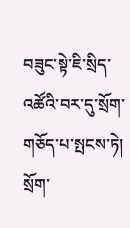བཟུང་སྟེ་ཇི་སྲིད་འཚོའི་བར་དུ་སྲོག་གཅོད་པ་སྤངས་ཏེ། སྲོག་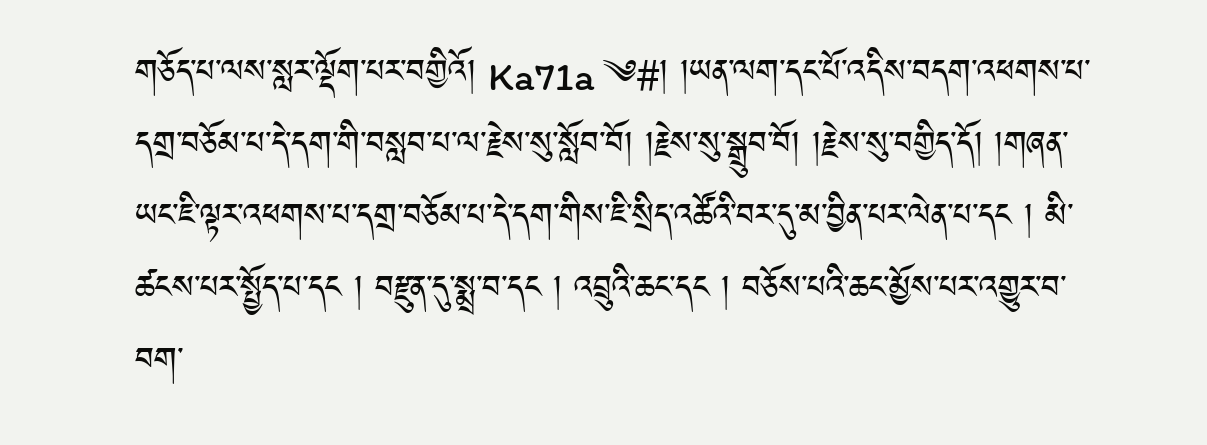གཅོད་པ་ལས་སླར་ལྡོག་པར་བགྱིའོ། Ka71a ༄#། །ཡན་ལག་དང་པོ་འདིས་བདག་འཕགས་པ་དགྲ་བཅོམ་པ་དེ་དག་གི་བསླབ་པ་ལ་རྗེས་སུ་སློབ་བོ། །རྗེས་སུ་སྒྲུབ་བོ། །རྗེས་སུ་བགྱིད་དོ། །གཞན་ཡང་ཇི་ལྟར་འཕགས་པ་དགྲ་བཅོམ་པ་དེ་དག་གིས་ཇི་སྲིད་འཚོའི་བར་དུ་མ་བྱིན་པར་ལེན་པ་དང ། མི་ཚངས་པར་སྤྱོད་པ་དང ། བརྫུན་དུ་སྨྲ་བ་དང ། འབྲུའི་ཆང་དང ། བཅོས་པའི་ཆང་མྱོས་པར་འགྱུར་བ་བག་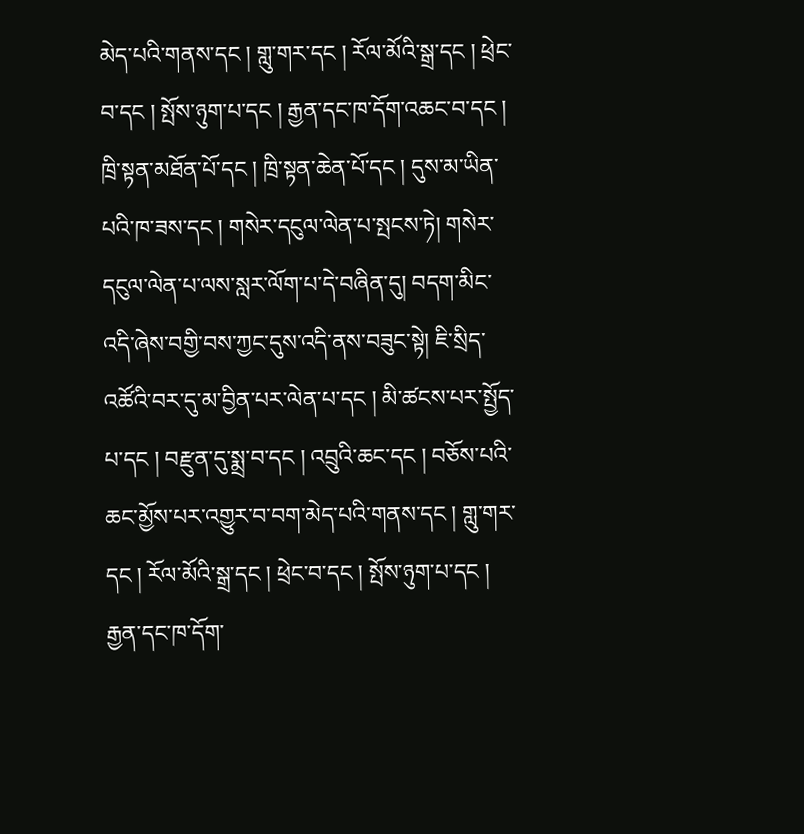མེད་པའི་གནས་དང ། གླུ་གར་དང ། རོལ་མོའི་སྒྲ་དང ། ཕྲེང་བ་དང ། སྤོས་ཉུག་པ་དང ། རྒྱན་དང་ཁ་དོག་འཆང་བ་དང ། ཁྲི་སྟན་མཐོན་པོ་དང ། ཁྲི་སྟན་ཆེན་པོ་དང ། དུས་མ་ཡིན་པའི་ཁ་ཟས་དང ། གསེར་དངུལ་ལེན་པ་སྤངས་ཏེ། གསེར་དངུལ་ལེན་པ་ལས་སླར་ལོག་པ་དེ་བཞིན་དུ། བདག་མིང་འདི་ཞེས་བགྱི་བས་ཀྱང་དུས་འདི་ནས་བཟུང་སྟེ། ཇི་སྲིད་འཚོའི་བར་དུ་མ་བྱིན་པར་ལེན་པ་དང ། མི་ཚངས་པར་སྤྱོད་པ་དང ། བརྫུན་དུ་སྨྲ་བ་དང ། འབྲུའི་ཆང་དང ། བཅོས་པའི་ཆང་མྱོས་པར་འགྱུར་བ་བག་མེད་པའི་གནས་དང ། གླུ་གར་དང ། རོལ་མོའི་སྒྲ་དང ། ཕྲེང་བ་དང ། སྤོས་ཉུག་པ་དང ། རྒྱན་དང་ཁ་དོག་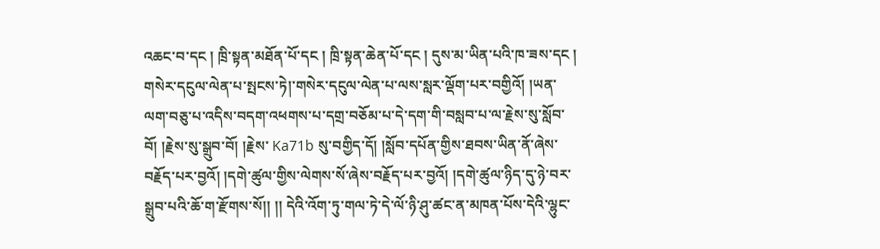འཆང་བ་དང ། ཁྲི་སྟན་མཐོན་པོ་དང ། ཁྲི་སྟན་ཆེན་པོ་དང ། དུས་མ་ཡིན་པའི་ཁ་ཟས་དང ། གསེར་དངུལ་ལེན་པ་སྤངས་ཏེ།་གསེར་དངུལ་ལེན་པ་ལས་སླར་ལྡོག་པར་བགྱིའོ། །ཡན་ལག་བཅུ་པ་འདིས་བདག་འཕགས་པ་དགྲ་བཅོམ་པ་དེ་དག་གི་བསླབ་པ་ལ་རྗེས་སུ་སློབ་བོ། །རྗེས་སུ་སྒྲུབ་བོ། །རྗེས་ Ka71b སུ་བགྱིད་དོ། །སློབ་དཔོན་གྱིས་ཐབས་ཡིན་ནོ་ཞེས་བརྗོད་པར་བྱའོ། །དགེ་ཚུལ་གྱིས་ལེགས་སོ་ཞེས་བརྗོད་པར་བྱའོ། །དགེ་ཚུལ་ཉིད་དུ་ཉེ་བར་སྒྲུབ་པའི་ཆོ་ག་རྫོགས་སོ།། །། དེའི་འོག་ཏུ་གལ་ཏེ་དེ་ལོ་ཉི་ཤུ་ཚང་ན་མཁན་པོས་དེའི་ལྷུང་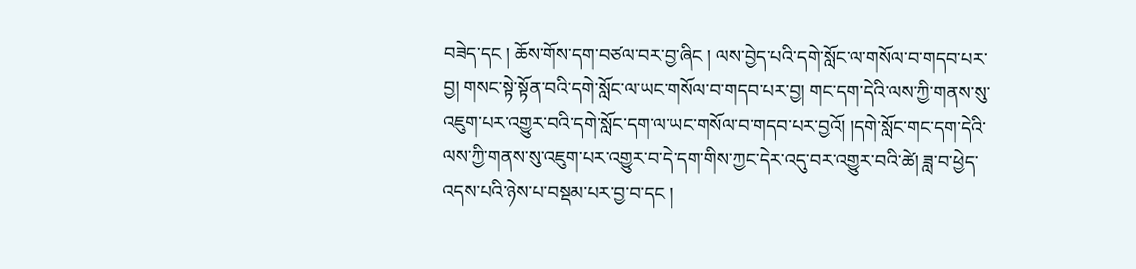བཟེད་དང ། ཆོས་གོས་དག་བཙལ་བར་བྱ་ཞིང ། ལས་བྱེད་པའི་དགེ་སློང་ལ་གསོལ་བ་གདབ་པར་བྱ། གསང་སྟེ་སྟོན་བའི་དགེ་སློང་ལ་ཡང་གསོལ་བ་གདབ་པར་བྱ། གང་དག་དེའི་ལས་ཀྱི་གནས་སུ་འཇུག་པར་འགྱུར་བའི་དགེ་སློང་དག་ལ་ཡང་གསོལ་བ་གདབ་པར་བྱའོ། །དགེ་སློང་གང་དག་དེའི་ལས་ཀྱི་གནས་སུ་འཇུག་པར་འགྱུར་བ་དེ་དག་གིས་ཀྱང་དེར་འདུ་བར་འགྱུར་བའི་ཚེ། ཟླ་བ་ཕྱེད་འདས་པའི་ཉེས་པ་བསྡམ་པར་བྱ་བ་དང །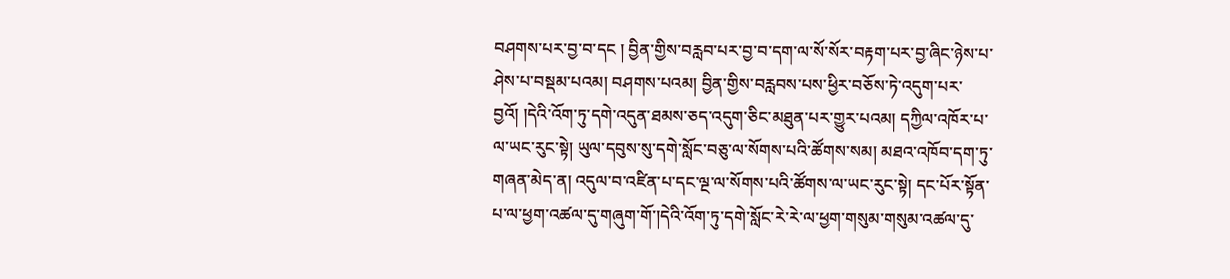བཤགས་པར་བྱ་བ་དང ། བྱིན་གྱིས་བརླབ་པར་བྱ་བ་དག་ལ་སོ་སོར་བརྟག་པར་བྱ་ཞིང་ཉེས་པ་ཤེས་པ་བསྡམ་པའམ། བཤགས་པའམ། བྱིན་གྱིས་བརླབས་པས་ཕྱིར་བཅོས་ཏེ་འདུག་པར་བྱའོ། །དེའི་འོག་ཏུ་དགེ་འདུན་ཐམས་ཅད་འདུག་ཅིང་མཐུན་པར་གྱུར་པའམ། དཀྱིལ་འཁོར་པ་ལ་ཡང་རུང་སྟེ། ཡུལ་དབུས་སུ་དགེ་སློང་བཅུ་ལ་སོགས་པའི་ཚོགས་སམ། མཐའ་འཁོབ་དག་ཏུ་གཞན་མེད་ན། འདུལ་བ་འཛིན་པ་དང་ལྔ་ལ་སོགས་པའི་ཚོགས་ལ་ཡང་རུང་སྟེ། དང་པོར་སྟོན་པ་ལ་ཕྱག་འཚལ་དུ་གཞུག་གོ་།དེའི་འོག་ཏུ་དགེ་སློང་རེ་རེ་ལ་ཕྱག་གསུམ་གསུམ་འཚལ་དུ་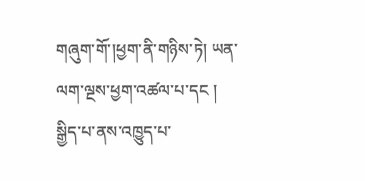གཞུག་གོ་།ཕྱག་ནི་གཉིས་ཏེ། ཡན་ལག་ལྔས་ཕྱག་འཚལ་པ་དང ། སྒྱིད་པ་ནས་འཁྱུད་པ་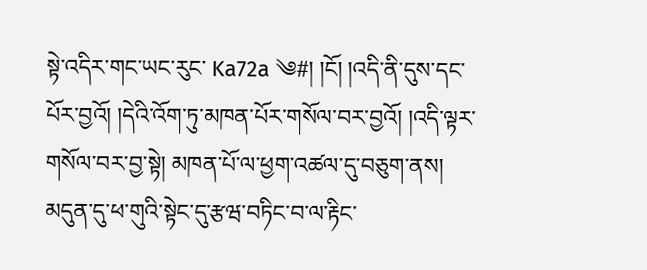སྟེ་འདིར་གང་ཡང་རུང་ Ka72a ༄#། །ངོ། །འདི་ནི་དུས་དང་པོར་བྱའོ། །དེའི་འོག་ཏུ་མཁན་པོར་གསོལ་བར་བྱའོ། །འདི་ལྟར་གསོལ་བར་བྱ་སྟེ། མཁན་པོ་ལ་ཕྱག་འཚལ་དུ་བཅུག་ནས། མདུན་དུ་ཕ་གུའི་སྟེང་དུ་རྩཝ་བཏིང་བ་ལ་རྟིང་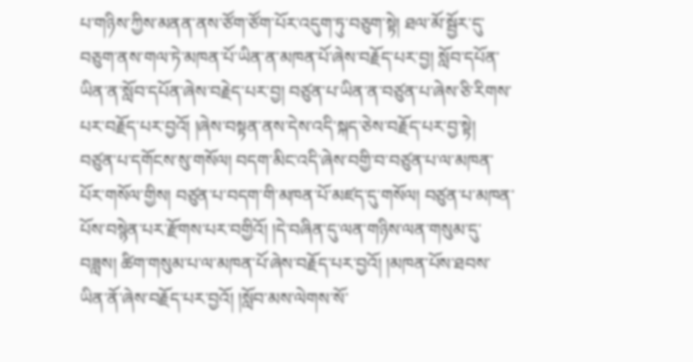པ་གཉིས་ཀྱིས་མནན་ནས་ཙོག་ཙོག་པོར་འདུག་ཏུ་བཅུག་སྟེ། ཐལ་མོ་སྦྱོར་དུ་བཅུག་ནས་གལ་ཏེ་མཁན་པོ་ཡིན་ན་མཁན་པོ་ཞེས་བརྗོད་པར་བྱ། སློབ་དཔོན་ཡིན་ན་སློབ་དཔོན་ཞེས་བརྗེད་པར་བྱ། བཙུན་པ་ཡིན་ན་བཙུན་པ་ཞེས་ཅི་རིགས་པར་བརྗོད་པར་བྱའོ། །ཞེས་བསྟན་ནས་དེས་འདི་སྐད་ཅེས་བརྗོད་པར་བྱ་སྟེ། བཙུན་པ་དགོངས་སུ་གསོལ། བདག་མིང་འདི་ཞེས་བགྱི་བ་བཙུན་པ་ལ་མཁན་པོར་གསོལ་གྱིས། བཙུན་པ་བདག་གི་མཁན་པོ་མཛད་དུ་གསོལ། བཙུན་པ་མཁན་པོས་བསྙེན་པར་རྫོགས་པར་བགྱིའོ། །དེ་བཞིན་དུ་ལན་གཉིས་ལན་གསུམ་དུ་བཟླས། ཚིག་གསུམ་པ་ལ་མཁན་པོ་ཞེས་བརྗོད་པར་བྱའོ། །མཁན་པོས་ཐབས་ཡིན་ནོ་ཞེས་བརྗོད་པར་བྱའོ། །སློབ་མས་ལེགས་སོ་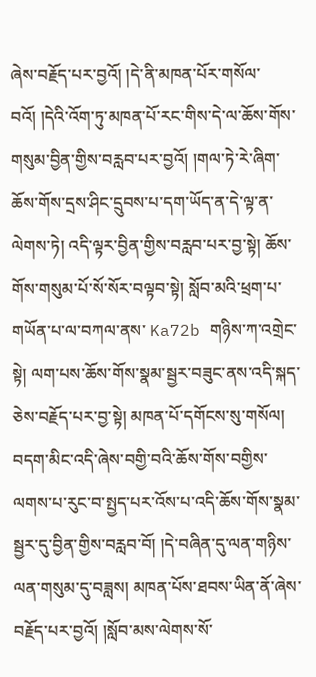ཞེས་བརྗོད་པར་བྱའོ། །དེ་ནི་མཁན་པོར་གསོལ་བའོ། །དེའི་འོག་ཏུ་མཁན་པོ་རང་གིས་དེ་ལ་ཆོས་གོས་གསུམ་བྱིན་གྱིས་བརླབ་པར་བྱའོ། །གལ་ཏེ་རེ་ཞིག་ཆོས་གོས་དྲས་ཤིང་དྲུབས་པ་དག་ཡོད་ན་དེ་ལྟ་ན་ལེགས་ཏེ། འདི་ལྟར་བྱིན་གྱིས་བརླབ་པར་བྱ་སྟེ། ཆོས་གོས་གསུམ་པོ་སོ་སོར་བལྟབ་སྟེ། སློབ་མའི་ཕྲག་པ་གཡོན་པ་ལ་བཀལ་ནས་ Ka72b གཉིས་ཀ་འགྲེང་སྟེ། ལག་པས་ཆོས་གོས་སྣམ་སྦྱར་བཟུང་ནས་འདི་སྐད་ཅེས་བརྗོད་པར་བྱ་སྟེ། མཁན་པོ་དགོངས་སུ་གསོལ། བདག་མིང་འདི་ཞེས་བགྱི་བའི་ཆོས་གོས་བགྱིས་ལགས་པ་རུང་བ་སྤྱད་པར་འོས་པ་འདི་ཆོས་གོས་སྣམ་སྦྱར་དུ་བྱིན་གྱིས་བརླབ་བོ། །དེ་བཞིན་དུ་ལན་གཉིས་ལན་གསུམ་དུ་བཟླས། མཁན་པོས་ཐབས་ཡིན་ནོ་ཞེས་བརྗོད་པར་བྱའོ། །སློབ་མས་ལེགས་སོ་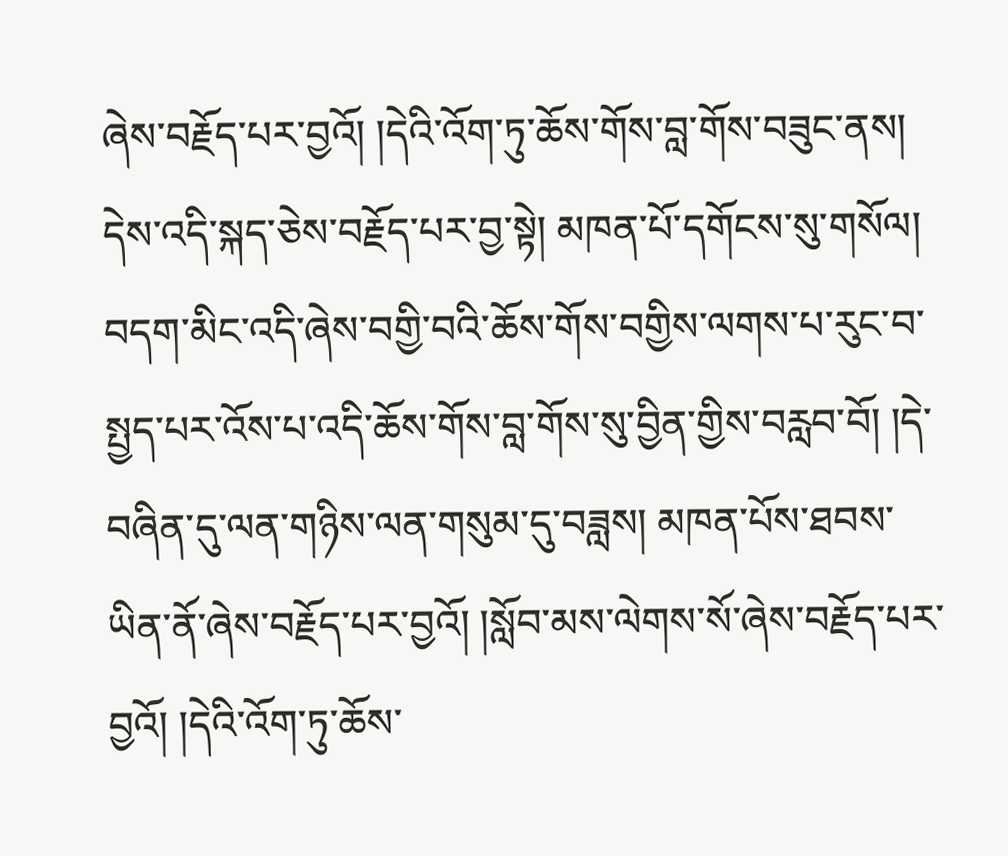ཞེས་བརྗོད་པར་བྱའོ། །དེའི་འོག་ཏུ་ཆོས་གོས་བླ་གོས་བཟུང་ནས། དེས་འདི་སྐད་ཅེས་བརྗོད་པར་བྱ་སྟེ། མཁན་པོ་དགོངས་སུ་གསོལ། བདག་མིང་འདི་ཞེས་བགྱི་བའི་ཆོས་གོས་བགྱིས་ལགས་པ་རུང་བ་སྤྱད་པར་འོས་པ་འདི་ཆོས་གོས་བླ་གོས་སུ་བྱིན་གྱིས་བརླབ་བོ། །དེ་བཞིན་དུ་ལན་གཉིས་ལན་གསུམ་དུ་བཟླས། མཁན་པོས་ཐབས་ཡིན་ནོ་ཞེས་བརྗོད་པར་བྱའོ། །སློབ་མས་ལེགས་སོ་ཞེས་བརྗོད་པར་བྱའོ། །དེའི་འོག་ཏུ་ཆོས་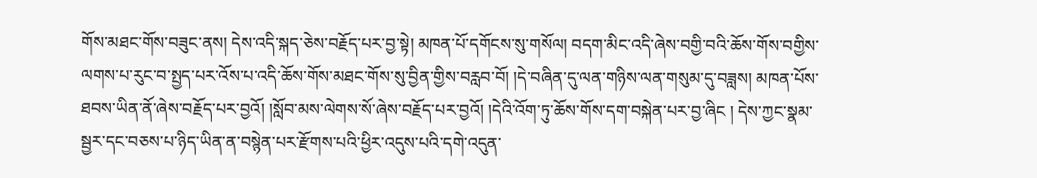གོས་མཐང་གོས་བཟུང་ནས། དེས་འདི་སྐད་ཅེས་བརྗོད་པར་བྱ་སྟེ། མཁན་པོ་དགོངས་སུ་གསོལ། བདག་མིང་འདི་ཞེས་བགྱི་བའི་ཆོས་གོས་བགྱིས་ལགས་པ་རུང་བ་སྤྱད་པར་འོས་པ་འདི་ཆོས་གོས་མཐང་གོས་སུ་བྱིན་གྱིས་བརླབ་བོ། །དེ་བཞིན་དུ་ལན་གཉིས་ལན་གསུམ་དུ་བཟླས། མཁན་པོས་ཐབས་ཡིན་ནོ་ཞེས་བརྗོད་པར་བྱའོ། །སློབ་མས་ལེགས་སོ་ཞེས་བརྗོད་པར་བྱའོ། །དེའི་འོག་ཏུ་ཆོས་གོས་དག་བསྐེན་པར་བྱ་ཞིང ། དེས་ཀྱང་སྣམ་སྦྱར་དང་བཅས་པ་ཉིད་ཡིན་ན་བསྙེན་པར་རྫོགས་པའི་ཕྱིར་འདུས་པའི་དགེ་འདུན་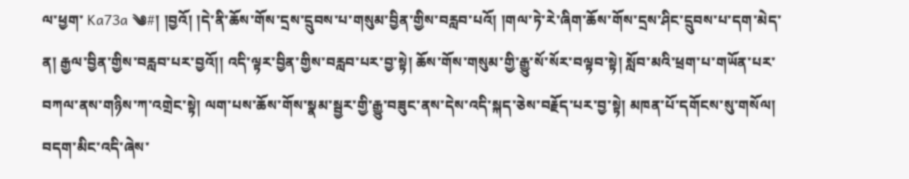ལ་ཕྱག་ Ka73a ༄#། །བྱའོ། །དེ་ནི་ཆོས་གོས་དྲས་དྲུབས་པ་གསུམ་བྱིན་གྱིས་བརླབ་པའོ། །གལ་ཏེ་རེ་ཞིག་ཆོས་གོས་དྲས་ཤིང་དྲུབས་པ་དག་མེད་ན། རྒྱལ་བྱིན་གྱིས་བརླབ་པར་བྱའོ།། འདི་ལྟར་བྱིན་གྱིས་བརླབ་པར་བྱ་སྟེ། ཆོས་གོས་གསུམ་གྱི་རྒྱུ་སོ་སོར་བལྟབ་སྟེ། སློབ་མའི་ཕྲག་པ་གཡོན་པར་བཀལ་ནས་གཉིས་ཀ་འགྲེང་སྟེ། ལག་པས་ཆོས་གོས་སྣམ་སྦྱར་གྱི་རྒྱུ་བཟུང་ནས་དེས་འདི་སྐད་ཅེས་བརྗོད་པར་བྱ་སྟེ། མཁན་པོ་དགོངས་སུ་གསོལ། བདག་མིང་འདི་ཞེས་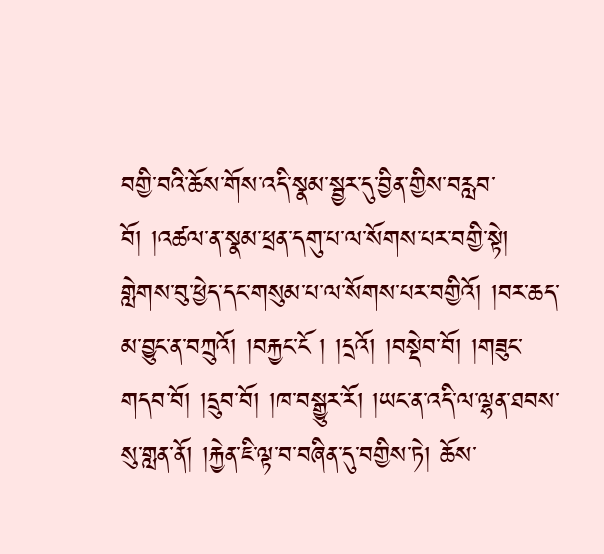བགྱི་བའི་ཆོས་གོས་འདི་སྣམ་སྦྱར་དུ་བྱིན་གྱིས་བརླབ་བོ། །འཚལ་ན་སྣམ་ཕྲན་དགུ་པ་ལ་སོགས་པར་བགྱི་སྟེ། གླེགས་བུ་ཕྱེད་དང་གསུམ་པ་ལ་སོགས་པར་བགྱིའོ། །བར་ཆད་མ་བྱུང་ན་བཀྲུའོ། །བརྐྱང་ངོ ། །དྲའོ། །བསྡེབ་བོ། །གཟུང་གདབ་བོ། །དྲུབ་བོ། །ཁ་བསྒྱུར་རོ། །ཡང་ན་འདི་ལ་ལྷན་ཐབས་སུ་གླན་ནོ། །རྐྱེན་ཇི་ལྟ་བ་བཞིན་དུ་བགྱིས་ཏེ། ཆོས་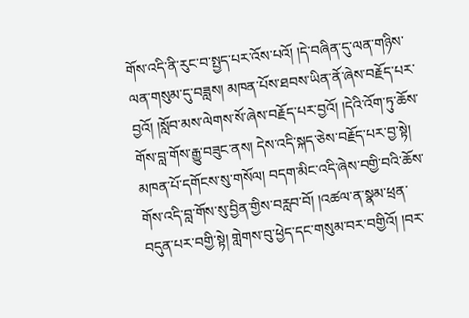གོས་འདི་ནི་རུང་བ་སྤྱད་པར་འོས་པའོ། །དེ་བཞིན་དུ་ལན་གཉིས་ལན་གསུམ་དུ་བཟླས། མཁན་པོས་ཐབས་ཡིན་ནོ་ཞེས་བརྗོད་པར་བྱའོ། །སློབ་མས་ལེགས་སོ་ཞེས་བརྗོད་པར་བྱའོ། །དེའི་འོག་ཏུ་ཆོས་གོས་བླ་གོས་རྒྱུ་བཟུང་ནས། དེས་འདི་སྐད་ཅེས་བརྗོད་པར་བྱ་སྟེ། མཁན་པོ་དགོངས་སུ་གསོལ། བདག་མིང་འདི་ཞེས་བགྱི་བའི་ཆོས་གོས་འདི་བླ་གོས་སུ་བྱིན་གྱིས་བརླབ་བོ། །འཚལ་ན་སྣམ་ཕྲན་བདུན་པར་བགྱི་སྟེ། གླེགས་བུ་ཕྱེད་དང་གསུམ་བར་བགྱིའོ། །བར་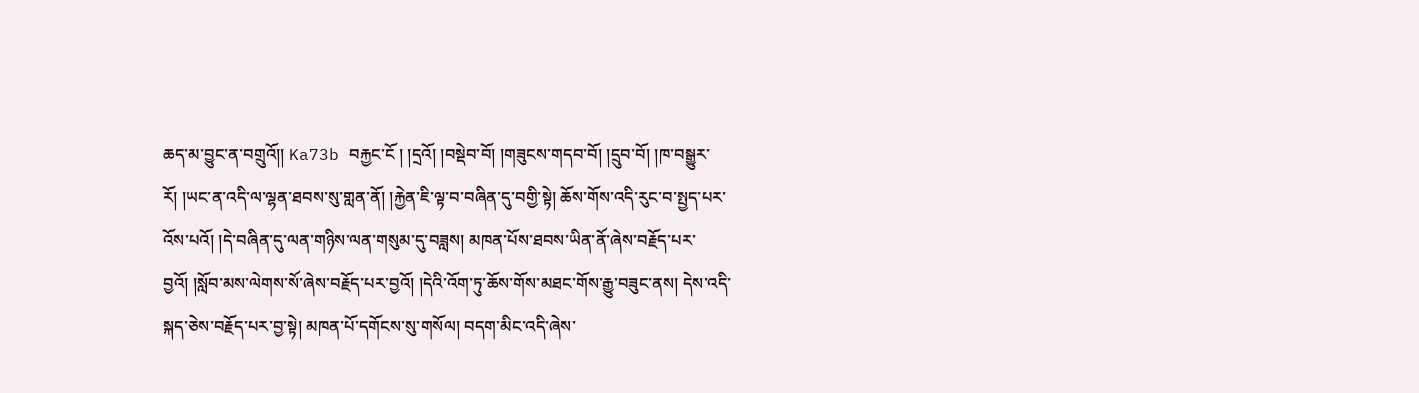ཆད་མ་བྱུང་ན་བགྲུའོ།། Ka73b བརྐྱང་ངོ ། །དྲའོ། །བསྡེབ་བོ། །གཟུངས་གདབ་བོ། །དྲུབ་བོ། །ཁ་བསྒྱུར་རོ། །ཡང་ན་འདི་ལ་ལྷན་ཐབས་སུ་གླན་ནོ། །རྐྱེན་ཇི་ལྟ་བ་བཞིན་དུ་བགྱི་སྟེ། ཆོས་གོས་འདི་རུང་བ་སྤྱད་པར་འོས་པའོ། །དེ་བཞིན་དུ་ལན་གཉིས་ལན་གསུམ་དུ་བཟླས། མཁན་པོས་ཐབས་ཡིན་ནོ་ཞེས་བརྗོད་པར་བྱའོ། །སློབ་མས་ལེགས་སོ་ཞེས་བརྗོད་པར་བྱའོ། །དེའི་འོག་ཏུ་ཆོས་གོས་མཐང་གོས་རྒྱུ་བཟུང་ནས། དེས་འདི་སྐད་ཅེས་བརྗོད་པར་བྱ་སྟེ། མཁན་པོ་དགོངས་སུ་གསོལ། བདག་མིང་འདི་ཞེས་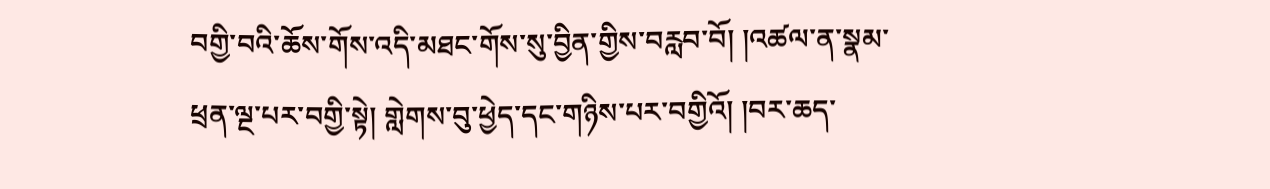བགྱི་བའི་ཆོས་གོས་འདི་མཐང་གོས་སུ་བྱིན་གྱིས་བརླབ་བོ། །འཚལ་ན་སྣམ་ཕྲན་ལྔ་པར་བགྱི་སྟེ། གླེགས་བུ་ཕྱེད་དང་གཉིས་པར་བགྱིའོ། །བར་ཆད་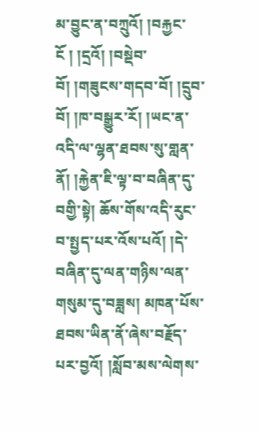མ་བྱུང་ན་བཀྲུའོ། །བརྐྱང་ངོ ། །དྲའོ། །བསྡེབ་བོ། །གཟུངས་གདབ་བོ། །དྲུབ་བོ། །ཁ་བསྒྱུར་རོ། །ཡང་ན་འདི་ལ་ལྷན་ཐབས་སུ་གླན་ནོ། །རྐྱེན་ཇི་ལྟ་བ་བཞིན་དུ་བགྱི་སྟེ། ཆོས་གོས་འདི་རུང་བ་སྤྱད་པར་འོས་པའོ། །དེ་བཞིན་དུ་ལན་གཉིས་ལན་གསུམ་དུ་བཟླས། མཁན་པོས་ཐབས་ཡིན་ནོ་ཞེས་བརྗོད་པར་བྱའོ། །སློབ་མས་ལེགས་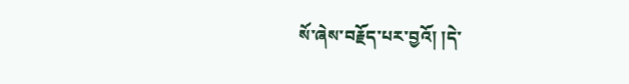སོ་ཞེས་བརྗོད་པར་བྱའོ། །དེ་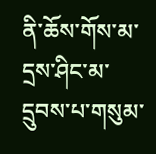ནི་ཆོས་གོས་མ་དྲས་ཤིང་མ་དྲུབས་པ་གསུམ་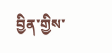བྱིན་གྱིས་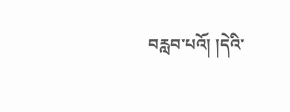བརླབ་པའོ། །དེའི་